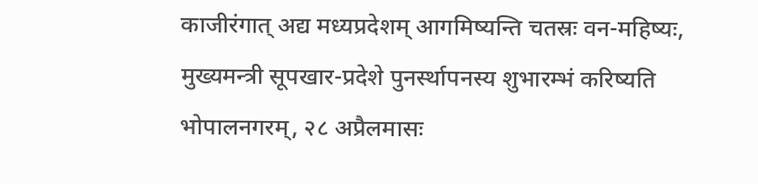काजीरंगात् अद्य मध्यप्रदेशम् आगमिष्यन्ति चतस्रः वन-महिष्यः, मुख्यमन्त्री सूपखार-प्रदेशे पुनर्स्थापनस्य शुभारम्भं करिष्यति
भोपालनगरम्, २८ अप्रैलमासः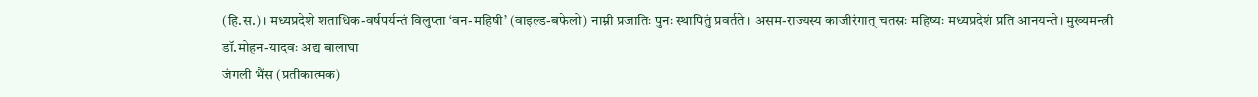(हि.स.)। मध्यप्रदेशे शताधिक-वर्षपर्यन्तं विलुप्ता ‘वन-महिषी’ (वाइल्ड-बफेलो) नाम्नी प्रजातिः पुनः स्थापितुं प्रवर्तते। असम-राज्यस्य काजीरंगात् चतस्रः महिष्यः मध्यप्रदेशं प्रति आनयन्ते। मुख्यमन्त्री डॉ.मोहन-यादवः अद्य बालाघा
जंगली भैंस (प्रतीकात्मक)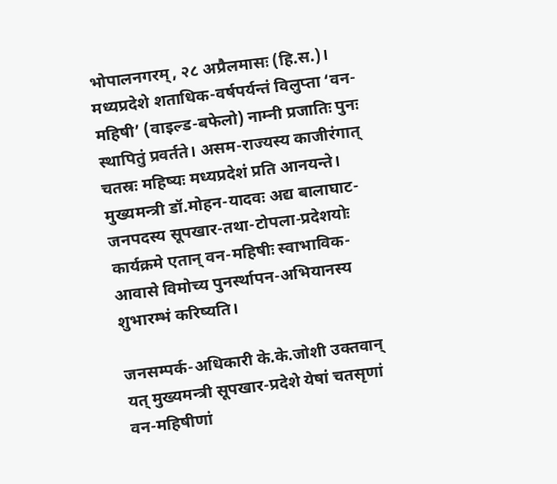भोपालनगरम्, २८ अप्रैलमासः (हि.स.)। मध्यप्रदेशे शताधिक-वर्षपर्यन्तं विलुप्ता ‘वन-महिषी’ (वाइल्ड-बफेलो) नाम्नी प्रजातिः पुनः स्थापितुं प्रवर्तते। असम-राज्यस्य काजीरंगात् चतस्रः महिष्यः मध्यप्रदेशं प्रति आनयन्ते। मुख्यमन्त्री डॉ.मोहन-यादवः अद्य बालाघाट-जनपदस्य सूपखार-तथा-टोपला-प्रदेशयोः कार्यक्रमे एतान् वन-महिषीः स्वाभाविक-आवासे विमोच्य पुनर्स्थापन-अभियानस्य शुभारम्भं करिष्यति।

जनसम्पर्क-अधिकारी के.के.जोशी उक्तवान् यत् मुख्यमन्त्री सूपखार-प्रदेशे येषां चतसृणां वन-महिषीणां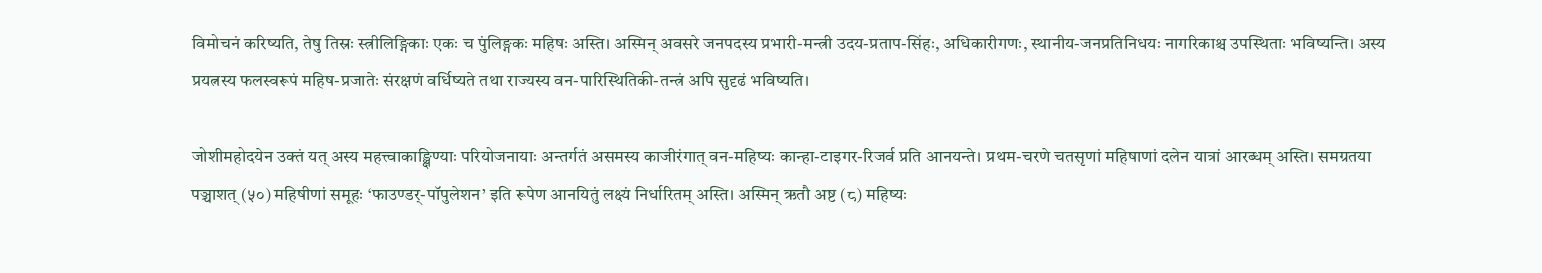विमोचनं करिष्यति, तेषु तिस्रः स्त्रीलिङ्गिकाः एकः च पुंलिङ्गकः महिषः अस्ति। अस्मिन् अवसरे जनपदस्य प्रभारी-मन्त्री उदय-प्रताप-सिंहः, अधिकारीगणः, स्थानीय-जनप्रतिनिधयः नागरिकाश्च उपस्थिताः भविष्यन्ति। अस्य प्रयत्नस्य फलस्वरूपं महिष-प्रजातेः संरक्षणं वर्धिष्यते तथा राज्यस्य वन-पारिस्थितिकी-तन्त्रं अपि सुदृढं भविष्यति।

जोशीमहोदयेन उक्तं यत् अस्य महत्त्वाकाङ्क्षिण्याः परियोजनायाः अन्तर्गतं असमस्य काजीरंगात् वन-महिष्यः कान्हा-टाइगर-रिजर्व प्रति आनयन्ते। प्रथम-चरणे चतसृणां महिषाणां दलेन यात्रां आरब्धम् अस्ति। समग्रतया पञ्चाशत् (५०) महिषीणां समूहः ‘फाउण्डर्-पॉपुलेशन’ इति रूपेण आनयितुं लक्ष्यं निर्धारितम् अस्ति। अस्मिन् ऋतौ अष्ट (८) महिष्यः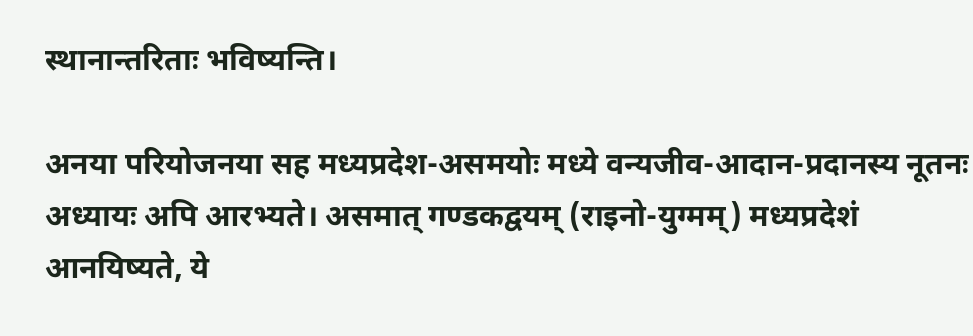स्थानान्तरिताः भविष्यन्ति।

अनया परियोजनया सह मध्यप्रदेश-असमयोः मध्ये वन्यजीव-आदान-प्रदानस्य नूतनः अध्यायः अपि आरभ्यते। असमात् गण्डकद्वयम् (राइनो-युग्मम्) मध्यप्रदेशं आनयिष्यते, ये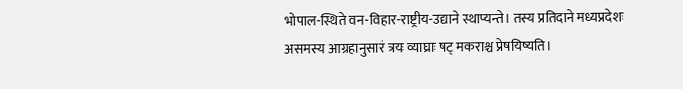भोपाल-स्थिते वन-विहार-राष्ट्रीय-उद्याने स्थाप्यन्ते। तस्य प्रतिदाने मध्यप्रदेशः असमस्य आग्रहानुसारं त्रयः व्याघ्राः षट् मकराश्च प्रेषयिष्यति।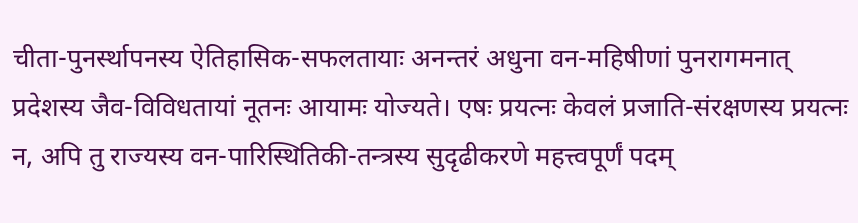चीता-पुनर्स्थापनस्य ऐतिहासिक-सफलतायाः अनन्तरं अधुना वन-महिषीणां पुनरागमनात् प्रदेशस्य जैव-विविधतायां नूतनः आयामः योज्यते। एषः प्रयत्नः केवलं प्रजाति-संरक्षणस्य प्रयत्नः न, अपि तु राज्यस्य वन-पारिस्थितिकी-तन्त्रस्य सुदृढीकरणे महत्त्वपूर्णं पदम्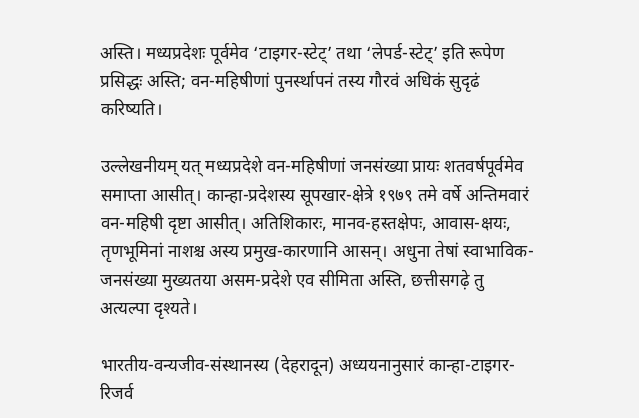अस्ति। मध्यप्रदेशः पूर्वमेव ‘टाइगर-स्टेट्’ तथा ‘लेपर्ड-स्टेट्’ इति रूपेण प्रसिद्धः अस्ति; वन-महिषीणां पुनर्स्थापनं तस्य गौरवं अधिकं सुदृढं करिष्यति।

उल्लेखनीयम् यत् मध्यप्रदेशे वन-महिषीणां जनसंख्या प्रायः शतवर्षपूर्वमेव समाप्ता आसीत्। कान्हा-प्रदेशस्य सूपखार-क्षेत्रे १९७९ तमे वर्षे अन्तिमवारं वन-महिषी दृष्टा आसीत्। अतिशिकारः, मानव-हस्तक्षेपः, आवास-क्षयः, तृणभूमिनां नाशश्च अस्य प्रमुख-कारणानि आसन्। अधुना तेषां स्वाभाविक-जनसंख्या मुख्यतया असम-प्रदेशे एव सीमिता अस्ति, छत्तीसगढ़े तु अत्यल्पा दृश्यते।

भारतीय-वन्यजीव-संस्थानस्य (देहरादून) अध्ययनानुसारं कान्हा-टाइगर-रिजर्व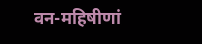वन-महिषीणां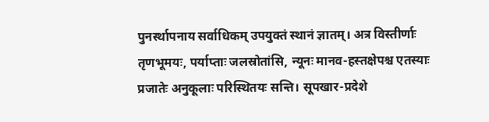पुनर्स्थापनाय सर्वाधिकम् उपयुक्तं स्थानं ज्ञातम्। अत्र विस्तीर्णाः तृणभूमयः, पर्याप्ताः जलस्रोतांसि, न्यूनः मानव-हस्तक्षेपश्च एतस्याः प्रजातेः अनुकूलाः परिस्थितयः सन्ति। सूपखार-प्रदेशे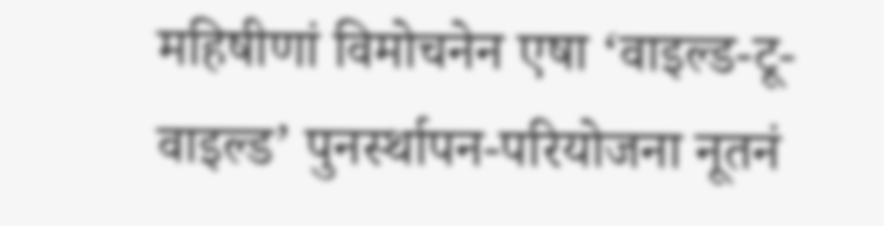महिषीणां विमोचनेन एषा ‘वाइल्ड-टू-वाइल्ड’ पुनर्स्थापन-परियोजना नूतनं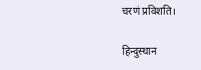चरणं प्रविशति।

हिन्दुस्थान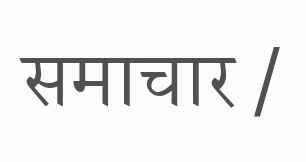समाचार /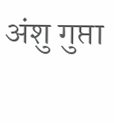अंशु गुप्ता